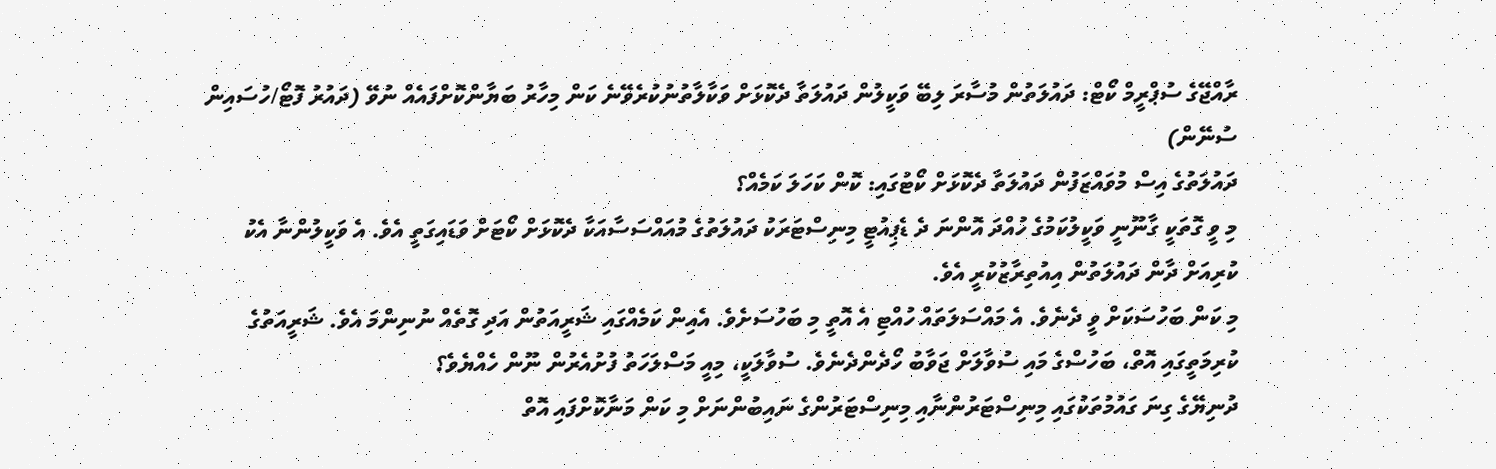ރާއްޖޭގެ ސުޕްރީމް ކޯޓް: ދައުލަތުން މުސާރަ ލިބޭ ވަކީލުން ދައުލަތާ ދެކޮޅަށް ވަކާލާތުނުކުރެވޭނެ ކަން މިހާރު ބަޔާންކޮށްފައެއް ނުވޭ (ދައުރު ފޮޓޯ/ހުސައިން ސުނޭން)
ދައުލަތުގެ އިސް މުވައްޒަފުން ދައުލަތާ ދެކޮޅަށް ކޯޓުގައި: ކޮން ކަހަލަ ކަމެއް؟
މި ވީ ގޮތަކީ ގާނޫނީ ވަކީލުކަމުގެ ހުއްދަ އޮންނަ ދެ ޑެޕިއުޓީ މިނިސްޓަރަކު ދައުލަތުގެ މުއައްސަސާއަކާ ދެކޮޅަށް ކޯޓަށް ވަޑައިގަތީ އެވެ. އެ ވަކީލުންނާ އެކު ކުރިއަށް ދާން ދައުލަތުން އިއުތިރާޒުކުރީ އެވެ.
މި ކަން ބަހުސަކަށް ވީ ދެނެވެ. އެ މައްސަލަތައް ހުއްޓި އެ އޮތީ މި ބަހުސަށެވެ. އެއިން ކަމެއްގައި ޝަރީއަތުން އަދި ގޮތެއް ނުނިންމަ އެވެ. ޝަރީއަތުގެ ކުރިމަތީގައި އޮތް، ބަހުސްގެ މައި ސުވާލަށް ޖަވާބު ހޯދެންދެނެވެ. ސުވާލަކީ، މިއީ މަސްލަހަތު ފުށުއެރުން ނޫން ހެއްޔެވެ؟
ދުނިޔޭގެ ގިނަ ގައުމުތަކުގައި މިނިސްޓަރުންނާއި މިނިސްޓަރުންގެ ނައިބުންނަށް މި ކަން މަނާކޮށްފައި އޮތް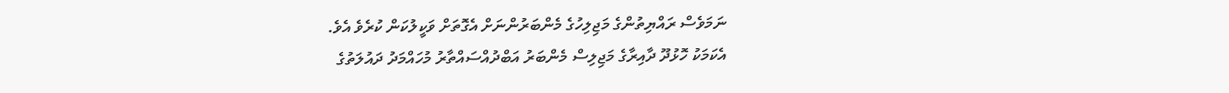ނަމަވެސް ރައްޔިތުންގެ މަޖިލިހުގެ މެންބަރުންނަށް އެގޮތަށް ވަކީލުކަން ކުރެވެ އެވެ.
އެކަމަކު ހޮޅުދޫ ދާއިރާގެ މަޖިލިސް މެންބަރު އަބްދުއްސައްތާރު މުހައްމަދު ދައުލަތުގެ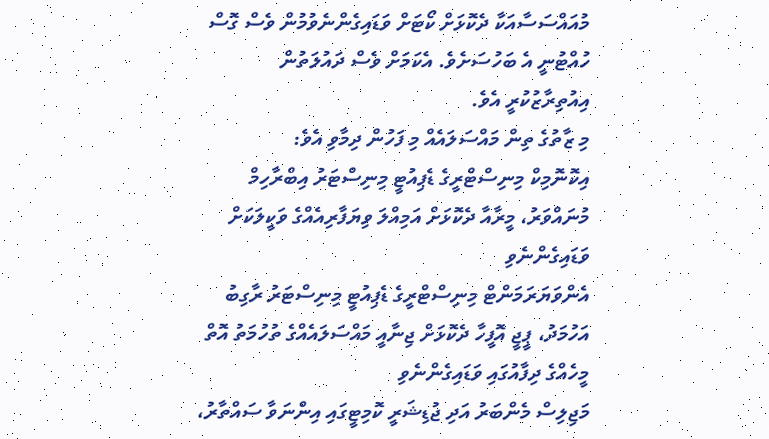މުއައްސަސާއަކާ ދެކޮޅަށް ކޯޓަށް ވަޑައިގެންނެވުމުން ވެސް ގޮސް ހުއްޓުނީ އެ ބަހުސަށެވެ. އެކަމަށް ވެސް ދައުލަތުން އިއުތިރާޒުކުރީ އެވެ.
މި ޒާތުގެ ތިން މައްސަލައެއް މި ފަހުން ދިމާވި އެވެ:
އިކޮނޮމިކް މިނިސްޓްރީގެ ޑެޕިއުޓީ މިނިސްޓަރު އިބްރާހިމް މުނައްވަރު، މީރާއާ ދެކޮޅަށް އަމިއްލަ ވިޔަފާރިއެއްގެ ވަކީލަކަށް ވަޑައިގެންނެވި
އެންވަޔަރަމަންޓް މިނިސްޓްރީގެ ޑެޕިއުޓީ މިނިސްޓަރު ރާގިބު އަހުމަދު، ޕީޖީ އޮފީހާ ދެކޮޅަށް ޖިނާއީ މައްސަލައެއްގެ ތުހުމަތު އޮތް މީހެއްގެ ދިފާއުގައި ވަޑައިގެންނެވި
މަޖިލިސް މެންބަރު އަދި ޖުޑިޝަރީ ކޮމިޓީގައި އިންނަވާ ސައްތާރު،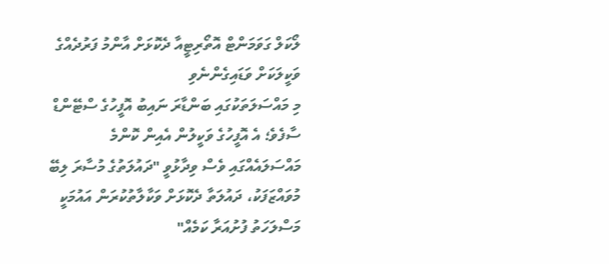ލޯކަލް ގަވަމަންޓް އޮތޯރިޓީއާ ދެކޮޅަށް އާންމު ފަރުދެއްގެ ވަކީލަކަށް ވަޑައިގެންނެވި
މި މައްސަލަތަކުގައި ބަންޑާރަ ނައިބު އޮފީހުގެ ސްޓޭންޑް ސާފެވެ؛ އެ އޮފީހުގެ ވަކީލުން އެއިން ކޮންމެ މައްސަލައެއްގައި ވެސް ވިދާޅުވީ "ދައުލަތުގެ މުސާރަ ލިބޭ މުވައްޒަފަކު، ދައުލަތާ ދެކޮޅަށް ވަކާލާތުކުރަން އައުމަކީ މަސްލަހަތު ފުށުއަރާ ކަމެއް"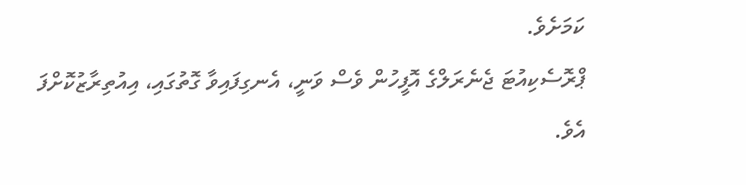ކަމަށެވެ.
ޕްރޮސެކިއުޓަ ޖެނެރަލްގެ އޮފީހުން ވެސް ވަނީ، އެނގިފައިވާ ގޮތުގައި، އިއުތިރާޒުކޮށްފަ އެވެ.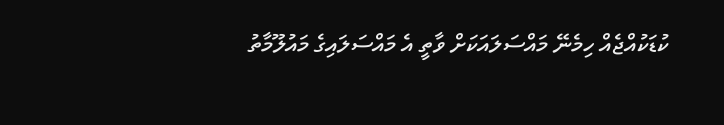ކުޑަކުއްޖެއް ހިމެނޭ މައްސަލައަކަށް ވާތީ އެ މައްސަލައިގެ މައުލޫމާތު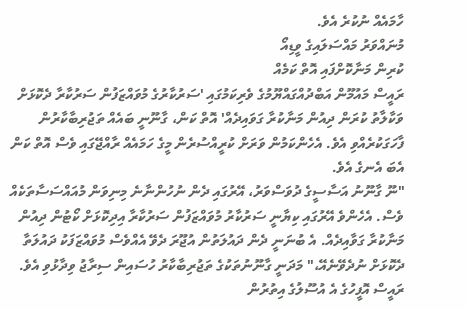ހާމައެއް ނުކުރެ އެވެ.
މުނައްވަރު މައްސަލައިގެ ވީޑިއޯ
ކުރިން މަނާކޮށްފައި އޮތް ކަމެއް
ރައީސް މައުމޫން އަބްދުއްގައްޔޫމުގެ ވެރިކަމުގައި 'ސަރުކާރުގެ މުވައްޒަފުން ސަރުކާރާ ދެކޮޅަށް ވަކާލާތު ކުރަން ދިއުން މަނާކުރާ ގަވައިދެއް' އޮތް ކަން، ގާނޫނީ ބައެއް ތަޖުރިބާކާރުން ފާހަގަކުރެއްވި އެވެ. އެހެންކަމުން ވަރަށް ކުރީއްސުރެން މީގެ ހަމައެއް ރާއްޖޭގައި ވެސް އޮތް ކަން އެބަ އެނގެ އެވެ.
"ނޫ ގާނޫނު އަސާސީގެ ދުވަސްވަރު، އޭރުގައި ދެން ނުހުންނާނެ މިނިވަން މުއައްސަސާތަކެއް ވެސް. އެހެންވެ އޭރުގައި ކިޔާނީ ސަރުކާރު މުވައްޒަފުން ސަރުކާރާ އިދިކޮޅަށް ކޯޓުން ދިއުން މަނާކުރާ ގަވާއިދެއް. އެ ބުނަނީ ދެން ދައުލަތުން އުޖޫރަ ދެވޭ އެއްވެސް މުވައްޒަފަކު ދައުލަތާ ދެކޮޅަށް ނުދެވޭނެއޭ،" މަދަނީ ގާނޫނުތަކުގެ ތަޖުރިބާކާރު ހުސައިން ސިރާޖު ވިދާޅުވި އެވެ.
ރައީސް އޮފީހުގެ އެ އުސޫލުގެ އިތުރުން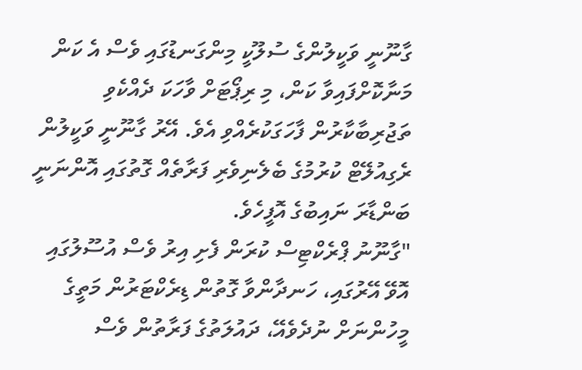ގާނޫނީ ވަކީލުންގެ ސުލޫކީ މިންގަނޑުގައި ވެސް އެ ކަން މަނާކޮށްފައިވާ ކަން، މި ރިޕޯޓަށް ވާހަކަ ދެއްކެވި ތަޖުރިބާކާރުން ފާހަގަކުރެއްވި އެވެ. އޭރު ގާނޫނީ ވަކީލުން ރެގިއުލޭޓް ކުރުމުގެ ބެލެނިވެރި ފަރާތެއް ގޮތުގައި އޮންނަނީ ބަންޑާރަ ނައިބުގެ އޮފީހެވެ.
"ގާނޫނު ޕްރެކްޓިސް ކުރަން ފެށި އިރު ވެސް އުސޫލުގައި އޮވޭ އޭރުގައި، ހަނދާންވާ ގޮތުން ޑިރެކްޓަރުން މަތީގެ މީހުންނަށް ނުދެވެއޭ، ދައުލަތުގެ ފަރާތުން ވެސް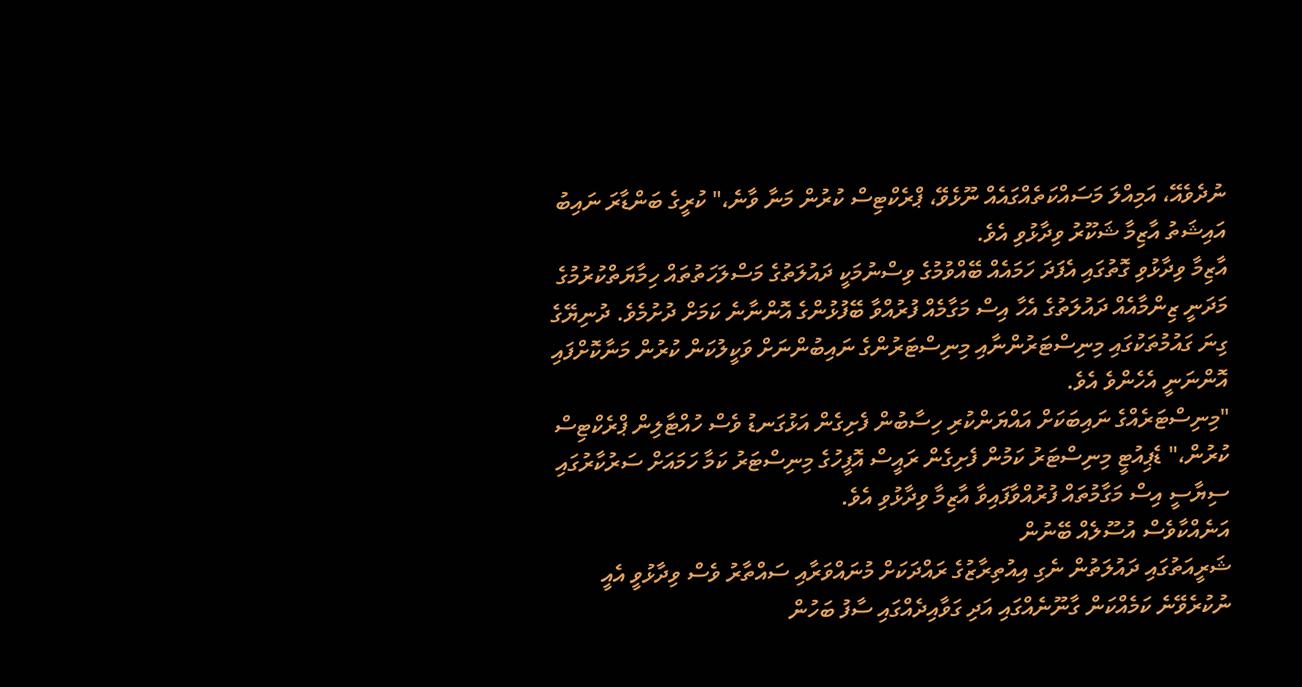ނުދެވެއޭ، އަމިއްލަ މަސައްކަތެއްގައެއް ނޫޅެވޭ، ޕްރެކްޓިސް ކުރުން މަނާ ވާނެ،" ކުރީގެ ބަންޑާރަ ނައިބު އައިޝަތު އާޒިމާ ޝަކޫރު ވިދާޅުވި އެވެ.
އާޒިމާ ވިދާޅުވި ގޮތުގައި އެފަދަ ހަމައެއް ބޭއްވުމުގެ ވިސްނުމަކީ ދައުލަތުގެ މަސްލަހަތުތައް ހިމާޔަތްކުރުމުގެ މަދަނީ ޒިންމާއެއް ދައުލަތުގެ އެހާ އިސް މަގާމެއް ފުރުއްވާ ބޭފުޅުންގެ އޮންނާނެ ކަމަށް ދުށުމެވެ. ދުނިޔޭގެ ގިނަ ގައުމުތަކުގައި މިނިސްޓަރުންނާއި މިނިސްޓަރުންގެ ނައިބުންނަށް ވަކީލުކަން ކުރުން މަނާކޮށްފައި އޮންނަނީ އެހެންވެ އެވެ.
"މިނިސްޓަރެއްގެ ނައިބަކަށް އައްޔަންކުރި ހިސާބުން ފެށިގެން އަޅުގަނޑު ވެސް ހުއްޓާލިން ޕްރެކްޓިސް ކުރުން،" ޑެޕިއުޓީ މިނިސްޓަރު ކަމުން ފެށިގެން ރައީސް އޮފީހުގެ މިނިސްޓަރު ކަމާ ހަމައަށް ސަރުކާރުގައި ސިޔާސީ އިސް މަގާމުތައް ފުރުއްވާފައިވާ އާޒިމާ ވިދާޅުވި އެވެ.
އަނެއްކާވެސް އުސޫލެއް ބޭނުން
ޝަރީއަތުގައި ދައުލަތުން ނެގި އިއުތިރާޒުގެ ރައްދަކަށް މުނައްވަރާއި ސައްތާރު ވެސް ވިދާޅުވީ އެއީ ނުކުރެވޭނެ ކަމެއްކަން ގާނޫނެއްގައި އަދި ގަވާއިދެއްގައި ސާފު ބަހުން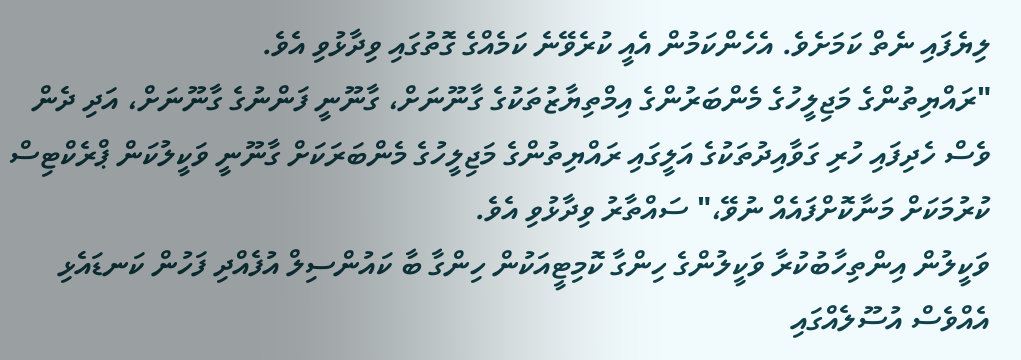ލިޔެފައި ނެތް ކަމަށެވެ. އެހެންކަމުން އެއީ ކުރެވޭނެ ކަމެއްގެ ގޮތުގައި ވިދާޅުވި އެވެ.
"ރައްޔިތުންގެ މަޖިލީހުގެ މެންބަރުންގެ އިމްތިޔާޒުތަކުގެ ގާނޫނަށް، ގާނޫނީ ފަންނުގެ ގާނޫނަށް، އަދި ދެން ވެސް ހެދިފައި ހުރި ގަވާއިދުތަކުގެ އަލީގައި ރައްޔިތުންގެ މަޖިލީހުގެ މެންބަރަކަށް ގާނޫނީ ވަކީލުކަން ޕްރެކްޓިސް ކުރުމަކަށް މަނާކޮށްފައެއް ނުވޭ،" ސައްތާރު ވިދާޅުވި އެވެ.
ވަކީލުން އިންތިހާބުކުރާ ވަކީލުންގެ ހިންގާ ކޮމިޓީއަކުން ހިންގާ ބާ ކައުންސިލް އުފެއްދި ފަހުން ކަނޑައެޅި އެއްވެސް އުސޫލެއްގައި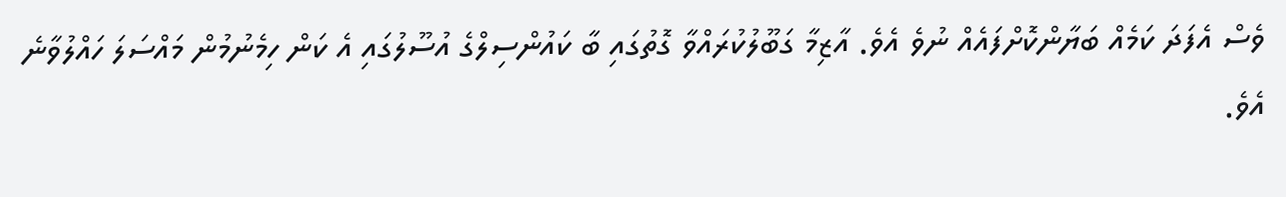ވެސް އެފަދަ ކަމެއް ބަޔާންކޮށްފައެއް ނުވެ އެވެ. އާޒިމާ ގަބޫލުކުރައްވާ ގޮތުގައި ބާ ކައުންސިލްގެ އުސޫލުގައި އެ ކަން ހިމެނުމުން މައްސަލަ ހައްލުވާނެ އެވެ.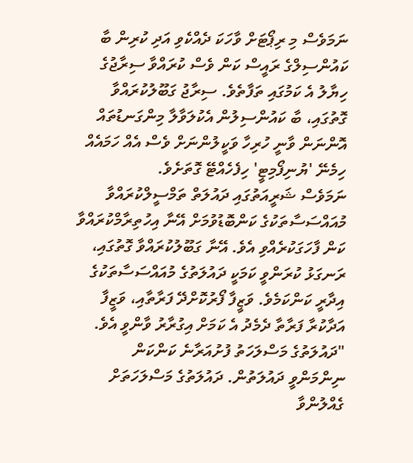ނަމަވެސް މި ރިޕޯޓަށް ވާހަކަ ދެއްކެވި އަދި ކުރިން ބާ ކައުންސިލްގެ ރައީސް ކަން ވެސް ކުރައްވާ ސިރާޖުގެ ހިޔާލު އެ ކަމުގައި ތަފާތެވެ. ސިރާޖު ގަބޫލުކުރައްވާ ގޮތުގައި، ބާ ކައުންސިލުން އެކުލަވާލާ މިންގަނޑުތައް އޮންނަން ވާނީ ހުރިހާ ވަކީލުންނަށް ވެސް އެއް ހަމައެއް ހިމެނޭ 'ޔުނިފޯމިޓީ' ހިފެހެއްޓޭ ގޮތަށެވެ.
ނަމަވެސް ޝަރީއަތުގައި ދައުލަތް ތަމްސީލްކުރައްވާ މުއައްސަސާތަކުގެ ކަންބޮޑުވުމަށް އޭނާ އިހުތިރާމްކުރައްވާ ކަން ފާހަގަކުރެއްވި އެވެ. އޭނާ ގަބޫލުކުރައްވާ ގޮތުގައި، ރަނގަޅު ކުރަންވީ ކަމަކީ ދައުލަތުގެ މުއައްސަސާތަކުގެ އިދާރީ ކަންކަމެވެ. ވަޒީފާ ފޯރުކޮށްދޭ ފަރާތާއި، ވަޒީފާ އަދާކުރާ ފަރާތާ ދެމެދު އެ ކަމަށް އިގުރާރު ވާންވީ އެވެ.
"ދައުލަތުގެ މަސްލަހަތު ފުށުއަރާނެ ކަންކަން ނިންމަންވީ ދައުލަތުން. ދައުލަތުގެ މަސްލަހަތަށް ގެއްލުންވާ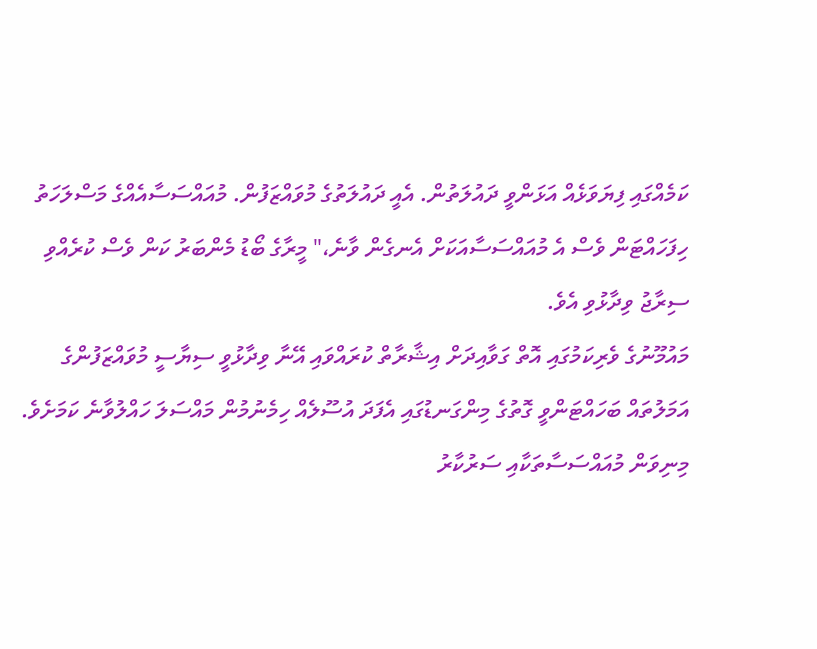ކަމެއްގައި ފިޔަވަޅެއް އަޅަންވީ ދައުލަތުން. އެއީ ދައުލަތުގެ މުވައްޒަފުން. މުއައްސަސާއެއްގެ މަސްލަހަތު ހިފަހައްޓަން ވެސް އެ މުއައްސަސާއަކަށް އެނގެން ވާނެ،" މީރާގެ ބޯޑު މެންބަރު ކަން ވެސް ކުރެއްވި ސިރާޖު ވިދާޅުވި އެވެ.
މައުމޫނުގެ ވެރިކަމުގައި އޮތް ގަވާއިދަށް އިޝާރާތް ކުރައްވައި އޭނާ ވިދާޅުވީ ސިޔާސީ މުވައްޒަފުންގެ އަމަލުތައް ބަހައްޓަންވީ ގޮތުގެ މިންގަނޑުގައި އެފަދަ އުސޫލެއް ހިމެނުމުން މައްސަލަ ހައްލުވާނެ ކަމަށެވެ. މިނިވަން މުއައްސަސާތަކާއި ސަރުކާރު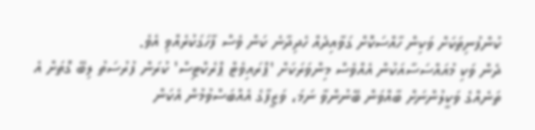ކުންފުނިތަކަށް ވަކިން ހާއްސަކޮށް ގަވާއިދެއް ހެދިދާނެ ކަން ވެސް ފާހަގަކުރެއްވި އެވެ.
ދެން ވަކި މުއައްސަސާއަކުން އެއްވެސް މިންވަރަކަށް 'ޕްރައިވެޓް ޕްރެކްޓިސް' ކުރަން ފުރުސަތު ލިބޭ ގޮތަށް އެ ތަނެއްގެ ވަކީލުންނަށް ބާއްވަން ބޭނުންވާ ނަމަ، ވަޒީފާގެ އެއްބަސްވުމުން އެކަން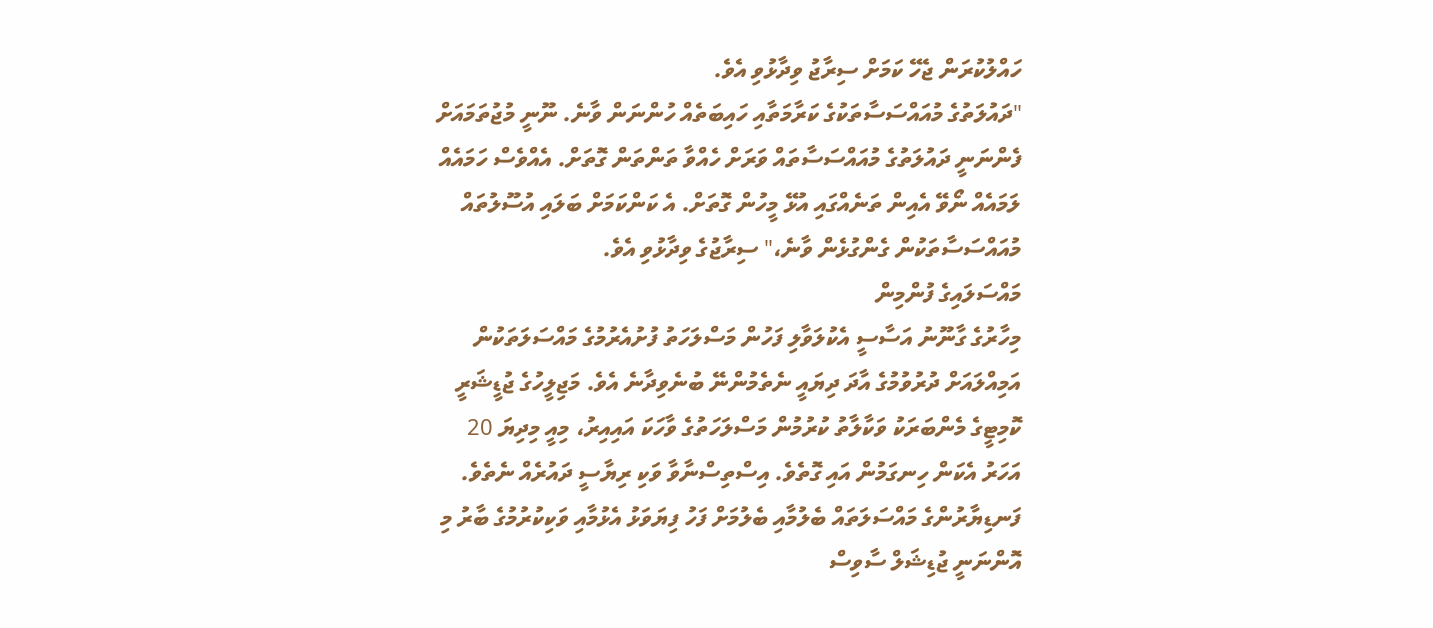ހައްލުކުރަން ޖެހޭ ކަމަށް ސިރާޖު ވިދާޅުވި އެވެ.
"ދައުލަތުގެ މުއައްސަސާތަކުގެ ކަރާމަތާއި ހައިބަތެއް ހުންނަން ވާނެ. ނޫނީ މުޖުތަމައަށް ފެންނަނީ ދައުލަތުގެ މުއައްސަސާތައް ވަރަށް ހެއްވާ ތަންތަން ގޮތަށް. އެއްވެސް ހަމައެއް ލަމައެއް ނޯވޭ އެއިން ތަނެއްގައި އުޅޭ މީހުން ގޮތަށް. އެ ކަންކަމަށް ބަލައި އުސޫލުތައް މުއައްސަސާތަކުން ގެންގުޅެން ވާނެ،" ސިރާޖުގެ ވިދާޅުވި އެވެ.
މައްސަލައިގެ ފުންމިން
މިހާރުގެ ގާނޫނު އަސާސީ އެކުލަވާލި ފަހުން މަސްލަހަތު ފުށުއެރުމުގެ މައްސަލަތަކުން އަމިއްލައަށް ދުރުވުމުގެ އާދަ ދިޔައީ ނެތެމުންނޭ ބުނެވިދާނެ އެވެ. މަޖިލީހުގެ ޖުޑީޝަރީ ކޮމިޓީގެ މެންބަރަކު ވަކާލާތު ކުރުމުން މަސްލަހަތުގެ ވާހަކަ އައިއިރު، މިއީ މިދިޔަ 20 އަހަރު އެކަން ހިނގަމުން އައި ގޮތެވެ. އިސްތިސްނާވާ ވަކި ރިޔާސީ ދައުރެއް ނެތެވެ.
ފަނޑިޔާރުންގެ މައްސަލަތައް ބެލުމާއި ބެލުމަށް ފަހު ފިޔަވަޅު އެޅުމާއި ވަކިކުރުމުގެ ބާރު މި އޮންނަނީ ޖުޑިޝަލް ސާވިސް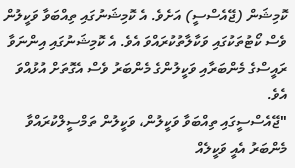ކޮމިޝަން (ޖޭއެސްސީ) އަށެވެ. އެ ކޮމިޝަނުގައި ތިއްބަވާ ވަކީލުން ވެސް ކޯޓުތަކުގައި ވަކާލާތުކުރައްވަ އެވެ. އެ ކޮމިޝަނުގައި އިންނަވާ ރައީސްގެ މެންބަރާއި ވަކީލުންގެ މެންބަރު ވެސް އެގޮތަށް އުޅުއްވަ އެވެ.
"ޖޭއެސްސީގައި ތިއްބަވާ ވަކީލުން، ވަކީލުން ތަމްސީލްކުރައްވާ މެންބަރު އެއީ ވަކީލެއް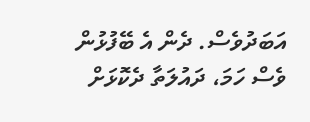އަބަދުވެސް. ދެން އެ ބޭފުޅުން ވެސް ހަމަ، ދައުލަތާ ދެކޮޅަށް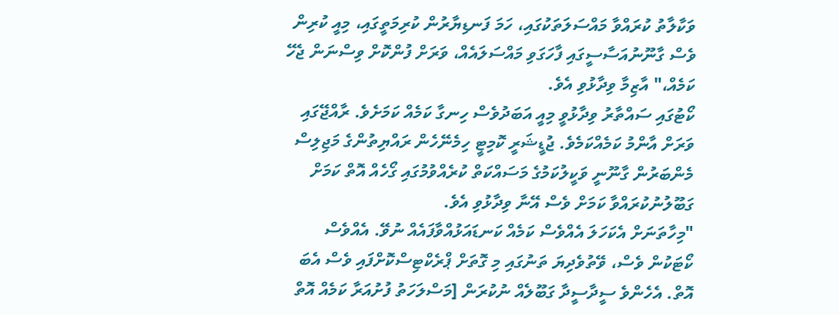ވަކާލާތު ކުރައްވާ މައްސަލަތަކުގައި، ހަމަ ފަނޑިޔާރުން ކުރިމަތީގައި، މިއީ ކުރިން ވެސް ގާނޫނުއަސާސީގައި ފާހަގަވި މައްސަލައެއް، ވަރަށް ފުންކޮށް ވިސްނަން ޖެހޭ ކަމެއް،" އާޒިމާ ވިދާޅުވި އެވެ.
ކޯޓުގައި ސައްތާރު ވިދާޅުވީ މިއީ އަބަދުވެސް ހިނގާ ކަމެއް ކަމަށެވެ. ރާއްޖޭގައި ވަރަށް އާންމު ކަމެއްކަމެވެ. ޖުޑީޝަރީ ކޮމިޓީ ހިމެނޭހެން ރައްޔިތުންގެ މަޖިލިސް މެންބަރުން ގާނޫނީ ވަކީލުކަމުގެ މަސައްކަތް ކުރެއްވުމުގައި ގޯހެއް އޮތް ކަމަށް ގަބޫލުނުކުރައްވާ ކަމަށް ވެސް އޭނާ ވިދާޅުވި އެވެ.
"މިހާތަނަށް އެކަހަލަ އެއްވެސް ކަމެއް ކަނޑައަޅުއްވާފައެއް ނުވޭ. އެއްވެސް ކޯޓަކުން ވެސް، ވޭތުވެދިޔަ ތަނުގައި މި ގޮތަށް ޕްރެކްޓިސްކޮށްފައި ވެސް އެބަ އޮތް. އެހެންވެ ސީދާސީދާ ގަބޫލެއް ނުކުރަން [މަސްލަހަތު ފުށުއަރާ ކަމެއް އޮތް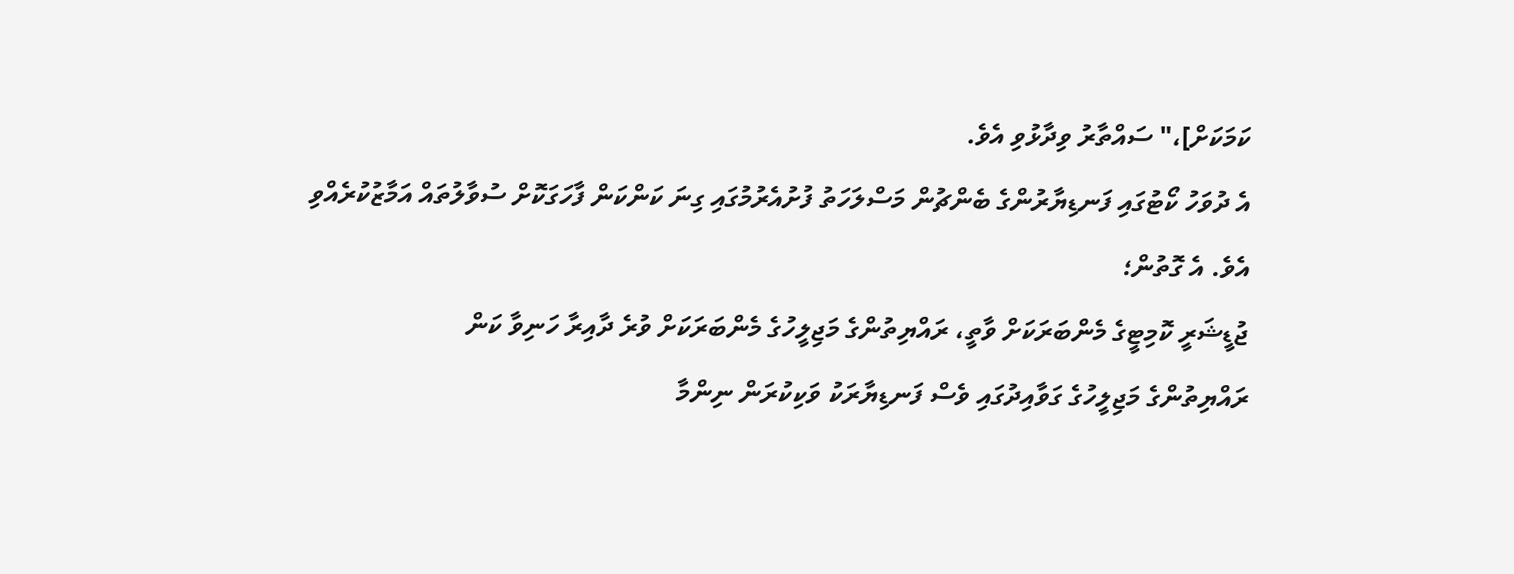ކަމަކަށް]،" ސައްތާރު ވިދާޅުވި އެވެ.
އެ ދުވަހު ކޯޓުގައި ފަނޑިޔާރުންގެ ބެންޗުން މަސްލަހަތު ފުށުއެރުމުގައި ގިނަ ކަންކަން ފާހަގަކޮށް ސުވާލުތައް އަމާޒުކުރެއްވި އެވެ. އެ ގޮތުން؛
ޖުޑީޝަރީ ކޮމިޓީގެ މެންބަރަކަށް ވާތީ، ރައްޔިތުންގެ މަޖިލީހުގެ މެންބަރަކަށް ވުރެ ދާއިރާ ހަނިވާ ކަން
ރައްޔިތުންގެ މަޖިލީހުގެ ގަވާއިދުގައި ވެސް ފަނޑިޔާރަކު ވަކިކުރަން ނިންމާ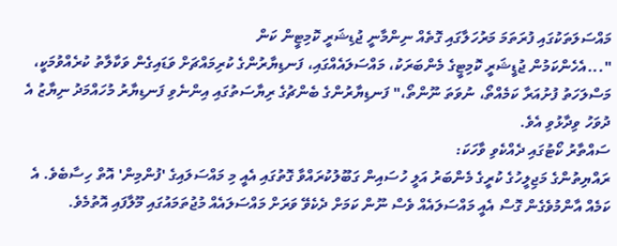މައްސަލަތަކުގައި ފުރަތަމަ މަރުހަލާގައި ގޮތެއް ނިންމާނީ ޖުޑިޝަރީ ކޮމިޓީން ކަން
"...އެހެންކަމުން ޖުޑީޝަރީ ކޮމިޓީގެ މެންބަރަކު، މައްސަލައެއްގައި، ފަނޑިޔާރުންގެ ކުރިމައްޗަށް ވަޑައިގެން ވަކާލާތު ކުރެއްވުމަކީ، މަސްލަހަތު ފުށުއަރާ ކަމެއްތޯ، ނުވަތަ ނޫންތޯ،" ފަނޑިޔާރުންގެ ބެންޗުގެ ރިޔާސަތުގައި އިންނެވި ފަނޑިޔާރު މުހައްމަދު ނިޔާޒު އެ ދުވަހު ވިދާޅުވި އެވެ.
ސައްތާރު ކޯޓުގައި ދެއްކެވި ވާހަކަ:
ރައްޔިތުންގެ މަޖިލީހުގެ ކުރީގެ މެންބަރު އަލީ ހުސައިން ގަބޫލުކުރައްވާ ގޮތުގައި އެއީ މި މައްސަލައިގެ 'ފުންމިން' އޮތް ހިސާބެވެ. އެ ކަމެއް އާންމުވެގެން ގޮސް އެއީ މައްސަލައެއް ވެސް ނޫން ކަމަށް ދެކެވޭ ވަރަށް މައްސަލައެއް މުޖުތަމައުގައި މޫލާފައި އޮތުމެވެ.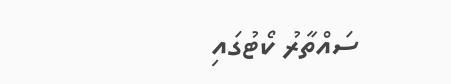ސައްތާރު ކޯޓުގައި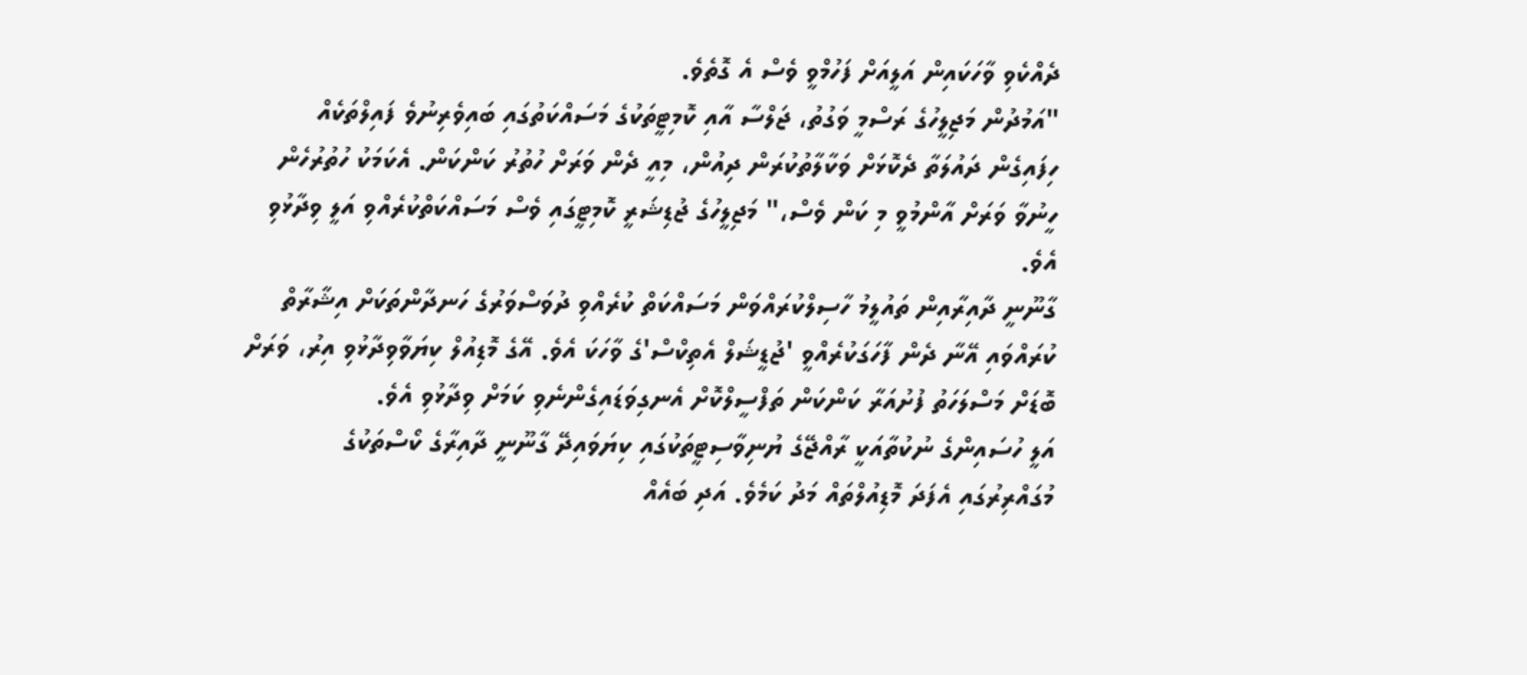ދެއްކެވި ވާހަކައިން އަލީއަށް ފަހުމްވީ ވެސް އެ ގޮތެވެ.
"އަމުދުން މަޖިލީހުގެ ރަސްމީ ވަގުތު، ޖަލްސާ އާއި ކޮމިޓީތަކުގެ މަސައްކަތުގައި ބައިވެރިނުވެ ފައިލްތަކެއް ހިފައިގެން ދައުލަތާ ދެކޮޅަށް ވަކާލާތުކުރަން ދިއުން، މިއީ ދެން ވަރަށް ހުތުރު ކަންކަން. އެކަމަކު ހުތުރުހެން ހީނުވާ ވަރަށް އާންމުވީ މި ކަން ވެސް،" މަޖިލީހުގެ ޖުޑިޝަރީ ކޮމިޓީގައި ވެސް މަސައްކަތްކުރެއްވި އަލީ ވިދާޅުވި އެވެ.
ގާނޫނީ ދާއިރާއިން ތައުލީމު ހާސިލްކުރައްވަން މަސައްކަތް ކުރެއްވި ދުވަސްވަރުގެ ހަނދާންތަކަށް އިޝާރާތް ކުރައްވައި އޭނާ ދެން ފާހަގަކުރެއްވީ 'ޖުޑީޝަލް އެތިކްސް'ގެ ވާހަކަ އެވެ. އޭގެ މޮޑިއުލް ކިޔަވާވިދާޅުވި އިރު، ވަރަށް ބޮޑަށް މަސްލަހަތު ފުށުއަރާ ކަންކަން ތަފްސީލްކޮށް އެނގިވަޑައިގެންނެވި ކަމަށް ވިދާޅުވި އެވެ.
އަލީ ހުސައިންގެ ނުކުތާއަކީ ރާއްޖޭގެ ޔުނިވާސިޓީތަކުގައި ކިޔަވައިދޭ ގާނޫނީ ދާއިރާގެ ކޯސްތަކުގެ މުގައްރިރުގައި އެފަދަ މޮޑިއުލްތައް މަދު ކަމެވެ. އަދި ބައެއް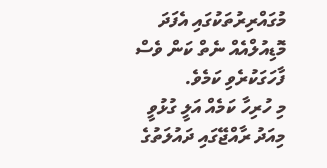މުގައްރިރުތަކުގައި އެފަދަ މޮޑިއުލްއެއް ނެތް ކަން ވެސް ފާހަގަކުރެވި ކަމެވެ.
މި ހުރިހާ ކަމެއް އަލީ ގުޅުވީ މިއަދު ރާއްޖޭގައި ދައުލަތުގެ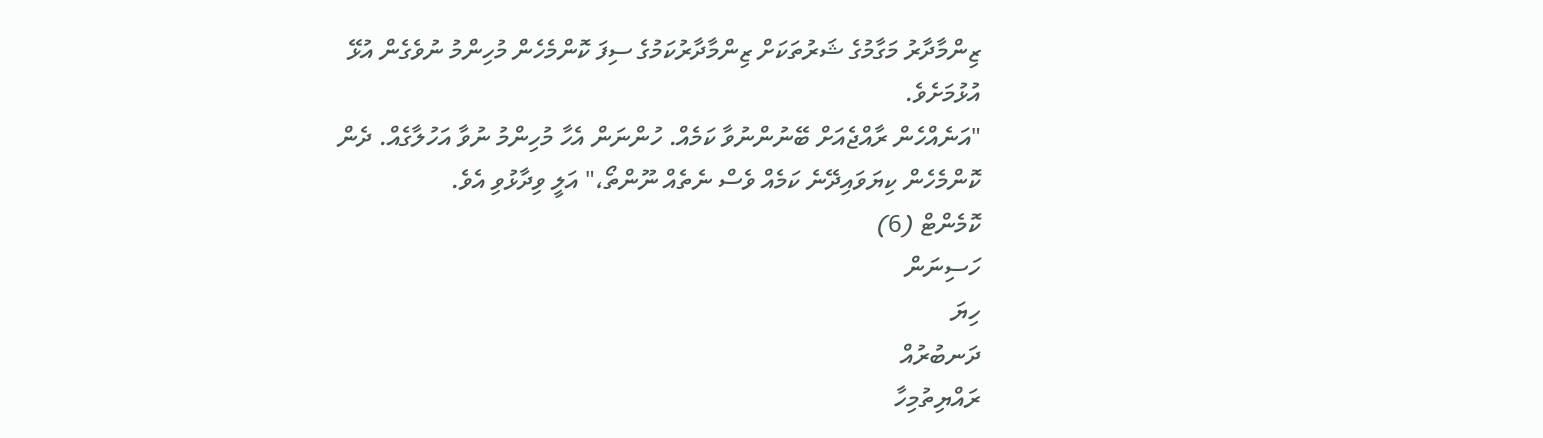ޒިންމާދާރު މަގާމުގެ ޝަރުތަކަށް ޒިންމާދާރުކަމުގެ ސިފަ ކޮންމެހެން މުހިންމު ނުވެގެން އުޅޭ އުޅުމަށެވެ.
"އަނެއްހެން ރާއްޖެއަށް ބޭނުންނުވާ ކަމެއް. ހުންނަން އެހާ މުހިންމު ނުވާ އަހުލާގެއް. ދެން ކޮންމެހެން ކިޔަވައިދޭނެ ކަމެއް ވެސް ނެތެއް ނޫންތޯ،" އަލީ ވިދާޅުވި އެވެ.
ކޮމެންޓް (6)
ހަސިނަން
ހިޔަ
ދަނބުރުއް
ރައްޔިތުމިހާ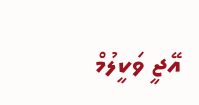އޭޖީ ވަކީލުމް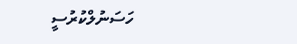ހަސަނުލްކުރުސީ